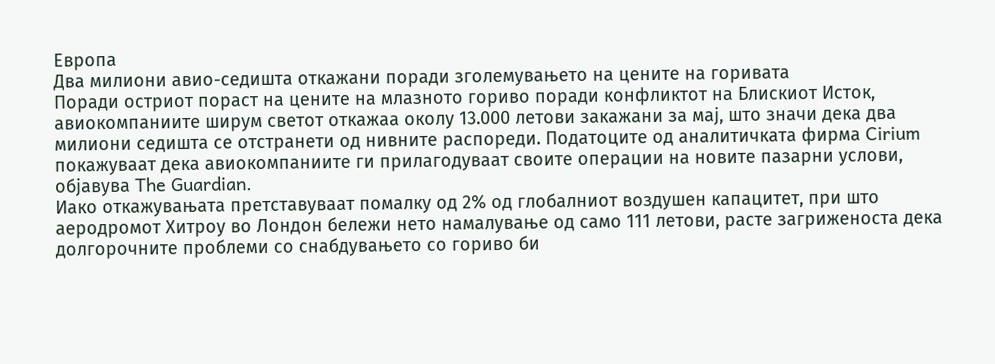Европа
Два милиони авио-седишта откажани поради зголемувањето на цените на горивата
Поради остриот пораст на цените на млазното гориво поради конфликтот на Блискиот Исток, авиокомпаниите ширум светот откажаа околу 13.000 летови закажани за мај, што значи дека два милиони седишта се отстранети од нивните распореди. Податоците од аналитичката фирма Cirium покажуваат дека авиокомпаниите ги прилагодуваат своите операции на новите пазарни услови, објавува The Guardian.
Иако откажувањата претставуваат помалку од 2% од глобалниот воздушен капацитет, при што аеродромот Хитроу во Лондон бележи нето намалување од само 111 летови, расте загриженоста дека долгорочните проблеми со снабдувањето со гориво би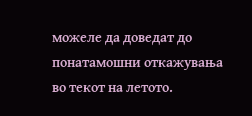можеле да доведат до понатамошни откажувања во текот на летото.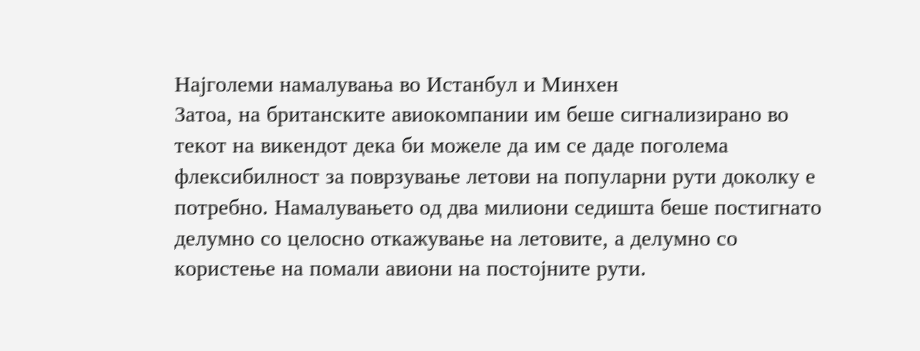Најголеми намалувања во Истанбул и Минхен
Затоа, на британските авиокомпании им беше сигнализирано во текот на викендот дека би можеле да им се даде поголема флексибилност за поврзување летови на популарни рути доколку е потребно. Намалувањето од два милиони седишта беше постигнато делумно со целосно откажување на летовите, а делумно со користење на помали авиони на постојните рути.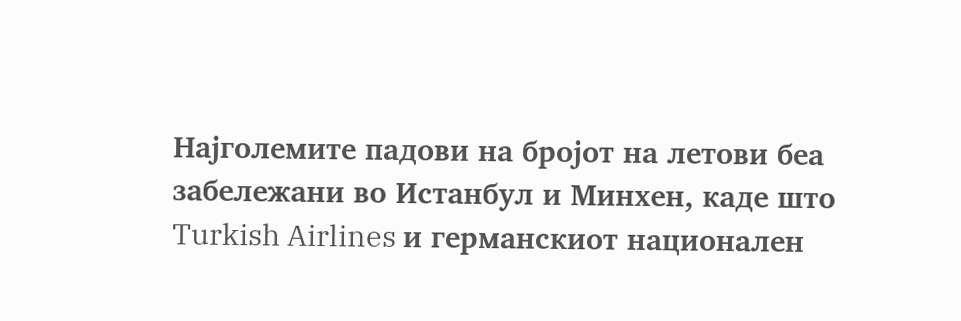Најголемите падови на бројот на летови беа забележани во Истанбул и Минхен, каде што Turkish Airlines и германскиот национален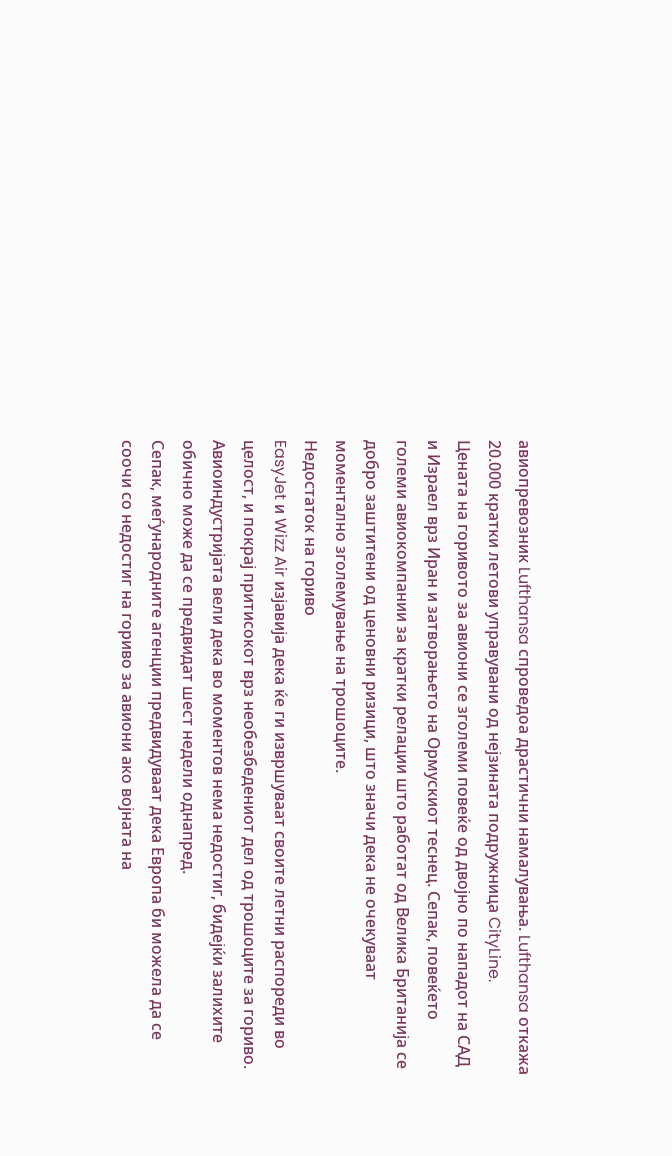авиопревозник Lufthansa спроведоа драстични намалувања. Lufthansa откажа 20.000 кратки летови управувани од нејзината подружница CityLine.
Цената на горивото за авиони се зголеми повеќе од двојно по нападот на САД и Израел врз Иран и затворањето на Ормускиот теснец. Сепак, повеќето големи авиокомпании за кратки релации што работат од Велика Британија се добро заштитени од ценовни ризици, што значи дека не очекуваат моментално зголемување на трошоците.
Недостаток на гориво
EasyJet и Wizz Air изјавија дека ќе ги извршуваат своите летни распореди во целост, и покрај притисокот врз необезбедениот дел од трошоците за гориво. Авиоиндустријата вели дека во моментов нема недостиг, бидејќи залихите обично може да се предвидат шест недели однапред.
Сепак, меѓународните агенции предвидуваат дека Европа би можела да се соочи со недостиг на гориво за авиони ако војната на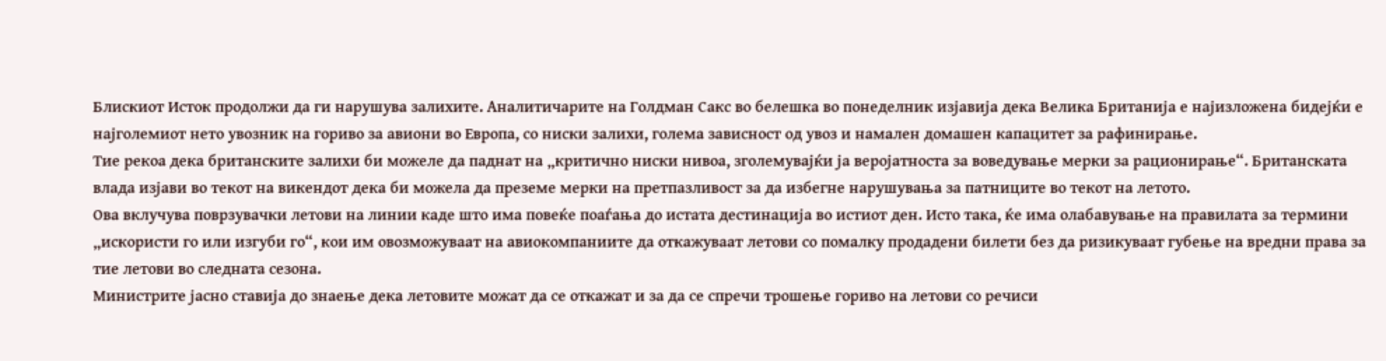Блискиот Исток продолжи да ги нарушува залихите. Аналитичарите на Голдман Сакс во белешка во понеделник изјавија дека Велика Британија е најизложена бидејќи е најголемиот нето увозник на гориво за авиони во Европа, со ниски залихи, голема зависност од увоз и намален домашен капацитет за рафинирање.
Тие рекоа дека британските залихи би можеле да паднат на „критично ниски нивоа, зголемувајќи ја веројатноста за воведување мерки за рационирање“. Британската влада изјави во текот на викендот дека би можела да преземе мерки на претпазливост за да избегне нарушувања за патниците во текот на летото.
Ова вклучува поврзувачки летови на линии каде што има повеќе поаѓања до истата дестинација во истиот ден. Исто така, ќе има олабавување на правилата за термини „искористи го или изгуби го“, кои им овозможуваат на авиокомпаниите да откажуваат летови со помалку продадени билети без да ризикуваат губење на вредни права за тие летови во следната сезона.
Министрите јасно ставија до знаење дека летовите можат да се откажат и за да се спречи трошење гориво на летови со речиси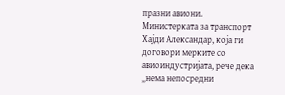празни авиони.
Министерката за транспорт Хајди Александар, која ги договори мерките со авиоиндустријата, рече дека „нема непосредни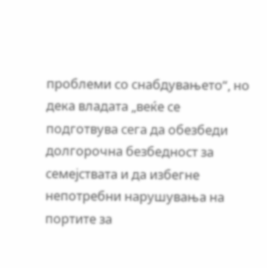проблеми со снабдувањето“, но дека владата „веќе се подготвува сега да обезбеди долгорочна безбедност за семејствата и да избегне непотребни нарушувања на портите за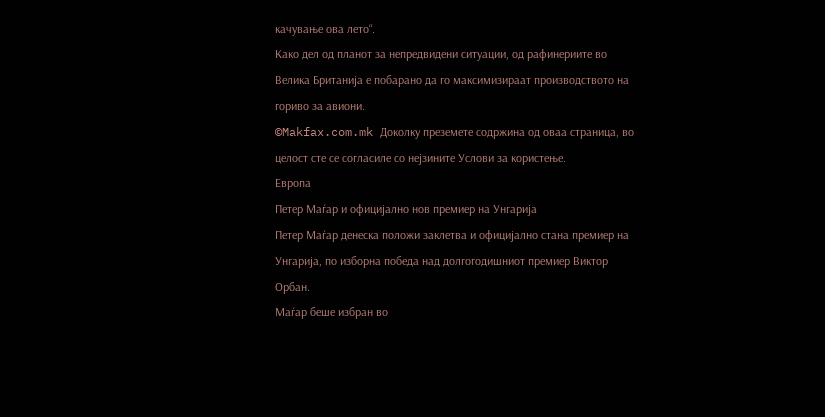качување ова лето“.
Како дел од планот за непредвидени ситуации, од рафинериите во Велика Британија е побарано да го максимизираат производството на гориво за авиони.
©Makfax.com.mk Доколку преземете содржина од оваа страница, во целост сте се согласиле со нејзините Услови за користење.
Европа
Петер Маѓар и официјално нов премиер на Унгарија
Петер Маѓар денеска положи заклетва и официјално стана премиер на Унгарија, по изборна победа над долгогодишниот премиер Виктор Орбан.
Маѓар беше избран во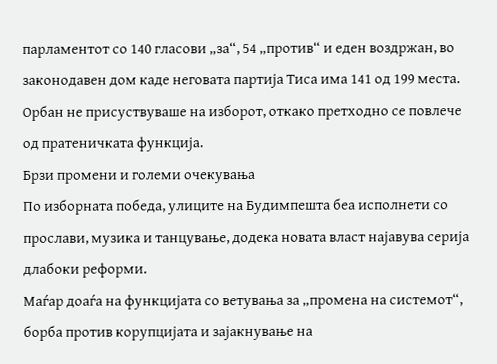парламентот со 140 гласови „за“, 54 „против“ и еден воздржан, во законодавен дом каде неговата партија Тиса има 141 од 199 места.
Орбан не присуствуваше на изборот, откако претходно се повлече од пратеничката функција.
Брзи промени и големи очекувања
По изборната победа, улиците на Будимпешта беа исполнети со прослави, музика и танцување, додека новата власт најавува серија длабоки реформи.
Маѓар доаѓа на функцијата со ветувања за „промена на системот“, борба против корупцијата и зајакнување на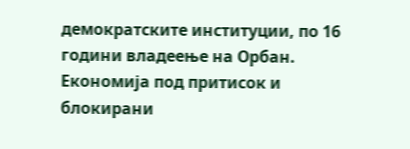демократските институции, по 16 години владеење на Орбан.
Економија под притисок и блокирани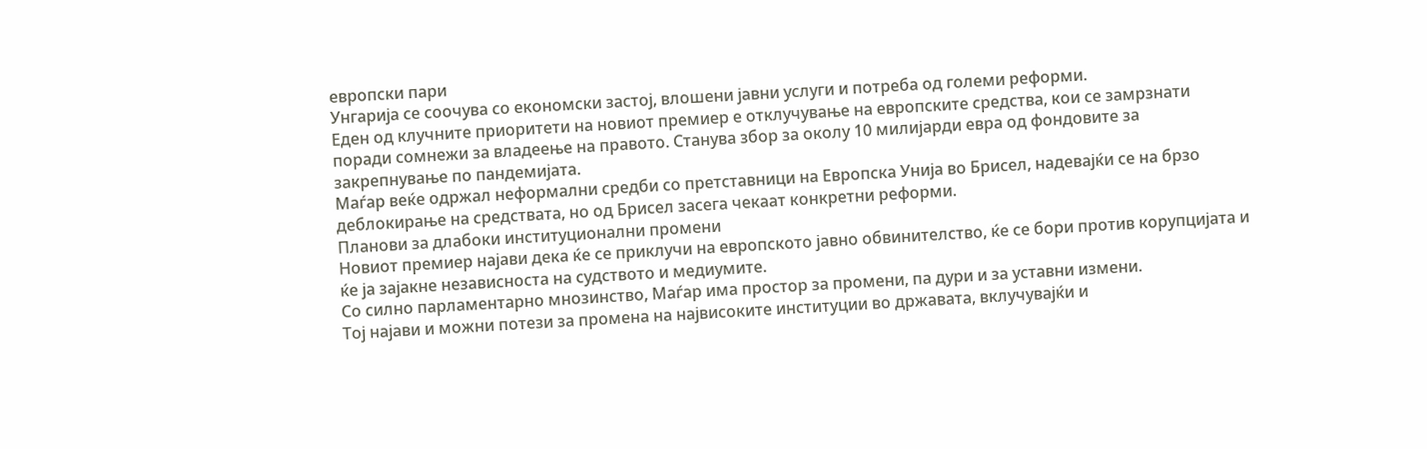европски пари
Унгарија се соочува со економски застој, влошени јавни услуги и потреба од големи реформи.
Еден од клучните приоритети на новиот премиер е отклучување на европските средства, кои се замрзнати поради сомнежи за владеење на правото. Станува збор за околу 10 милијарди евра од фондовите за закрепнување по пандемијата.
Маѓар веќе одржал неформални средби со претставници на Европска Унија во Брисел, надевајќи се на брзо деблокирање на средствата, но од Брисел засега чекаат конкретни реформи.
Планови за длабоки институционални промени
Новиот премиер најави дека ќе се приклучи на европското јавно обвинителство, ќе се бори против корупцијата и ќе ја зајакне независноста на судството и медиумите.
Со силно парламентарно мнозинство, Маѓар има простор за промени, па дури и за уставни измени.
Тој најави и можни потези за промена на највисоките институции во државата, вклучувајќи и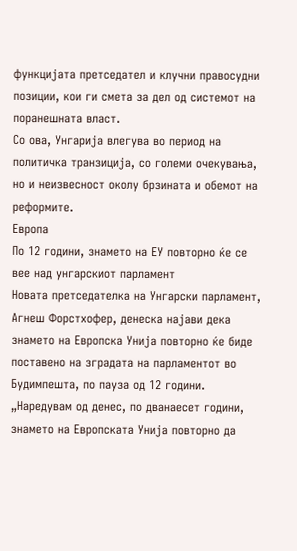функцијата претседател и клучни правосудни позиции, кои ги смета за дел од системот на поранешната власт.
Со ова, Унгарија влегува во период на политичка транзиција, со големи очекувања, но и неизвесност околу брзината и обемот на реформите.
Европа
По 12 години, знамето на ЕУ повторно ќе се вее над унгарскиот парламент
Новата претседателка на Унгарски парламент, Агнеш Форстхофер, денеска најави дека знамето на Европска Унија повторно ќе биде поставено на зградата на парламентот во Будимпешта, по пауза од 12 години.
„Наредувам од денес, по дванаесет години, знамето на Европската Унија повторно да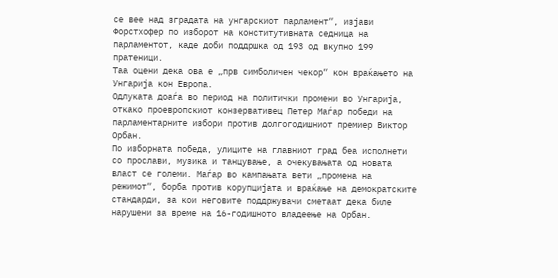се вее над зградата на унгарскиот парламент“, изјави Форстхофер по изборот на конститутивната седница на парламентот, каде доби поддршка од 193 од вкупно 199 пратеници.
Таа оцени дека ова е „прв симболичен чекор“ кон враќањето на Унгарија кон Европа.
Одлуката доаѓа во период на политички промени во Унгарија, откако проевропскиот конзервативец Петер Маѓар победи на парламентарните избори против долгогодишниот премиер Виктор Орбан.
По изборната победа, улиците на главниот град беа исполнети со прослави, музика и танцување, а очекувањата од новата власт се големи. Маѓар во кампањата вети „промена на режимот“, борба против корупцијата и враќање на демократските стандарди, за кои неговите поддржувачи сметаат дека биле нарушени за време на 16-годишното владеење на Орбан.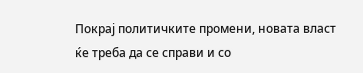Покрај политичките промени, новата власт ќе треба да се справи и со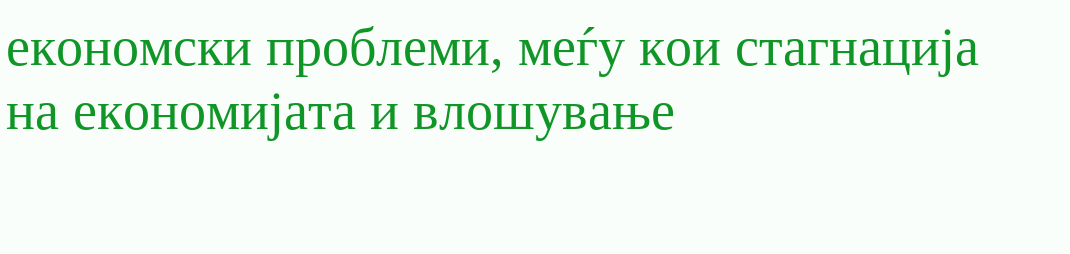економски проблеми, меѓу кои стагнација на економијата и влошување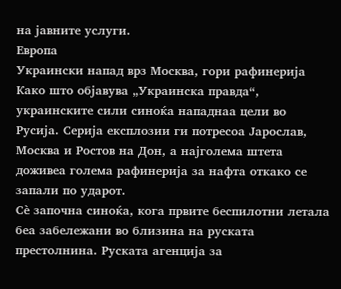на јавните услуги.
Европа
Украински напад врз Москва, гори рафинерија
Како што објавува „Украинска правда“, украинските сили синоќа нападнаа цели во Русија. Серија експлозии ги потресоа Јарослав, Москва и Ростов на Дон, а најголема штета доживеа голема рафинерија за нафта откако се запали по ударот.
Сè започна синоќа, кога првите беспилотни летала беа забележани во близина на руската престолнина. Руската агенција за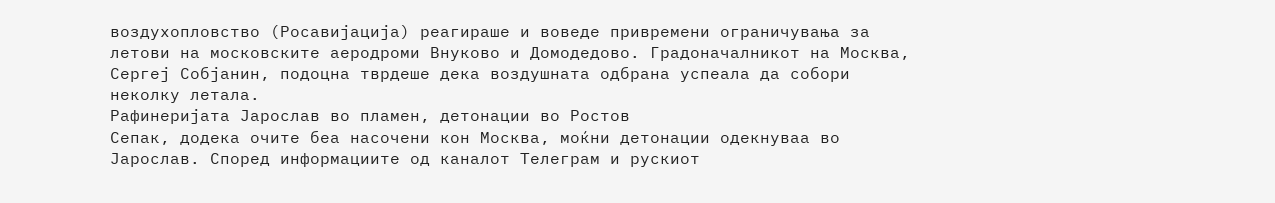воздухопловство (Росавијација) реагираше и воведе привремени ограничувања за летови на московските аеродроми Внуково и Домодедово. Градоначалникот на Москва, Сергеј Собјанин, подоцна тврдеше дека воздушната одбрана успеала да собори неколку летала.
Рафинеријата Јарослав во пламен, детонации во Ростов
Сепак, додека очите беа насочени кон Москва, моќни детонации одекнуваа во Јарослав. Според информациите од каналот Телеграм и рускиот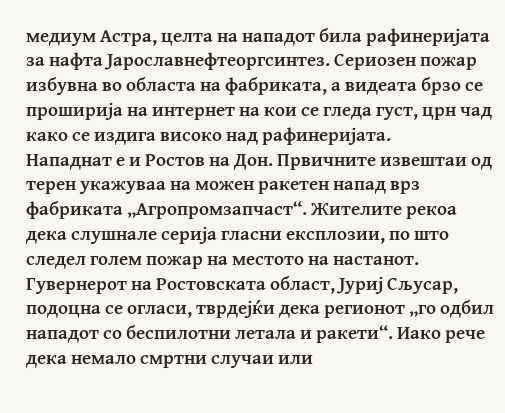медиум Астра, целта на нападот била рафинеријата за нафта Јарославнефтеоргсинтез. Сериозен пожар избувна во областа на фабриката, а видеата брзо се проширија на интернет на кои се гледа густ, црн чад како се издига високо над рафинеријата.
Нападнат е и Ростов на Дон. Првичните извештаи од терен укажуваа на можен ракетен напад врз фабриката „Агропромзапчаст“. Жителите рекоа дека слушнале серија гласни експлозии, по што следел голем пожар на местото на настанот.
Гувернерот на Ростовската област, Јуриј Сљусар, подоцна се огласи, тврдејќи дека регионот „го одбил нападот со беспилотни летала и ракети“. Иако рече дека немало смртни случаи или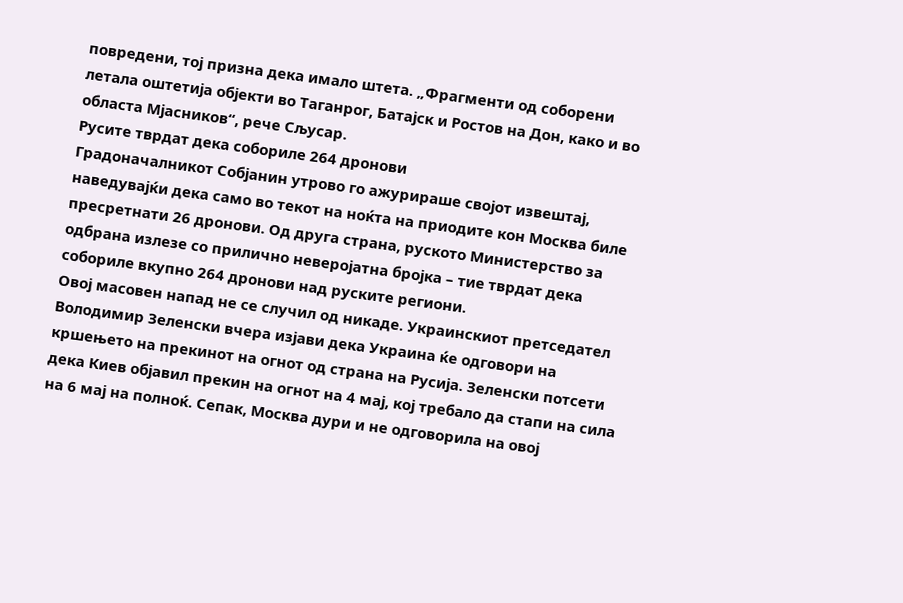повредени, тој призна дека имало штета. „Фрагменти од соборени летала оштетија објекти во Таганрог, Батајск и Ростов на Дон, како и во областа Мјасников“, рече Сљусар.
Русите тврдат дека собориле 264 дронови
Градоначалникот Собјанин утрово го ажурираше својот извештај, наведувајќи дека само во текот на ноќта на приодите кон Москва биле пресретнати 26 дронови. Од друга страна, руското Министерство за одбрана излезе со прилично неверојатна бројка – тие тврдат дека собориле вкупно 264 дронови над руските региони.
Овој масовен напад не се случил од никаде. Украинскиот претседател Володимир Зеленски вчера изјави дека Украина ќе одговори на кршењето на прекинот на огнот од страна на Русија. Зеленски потсети дека Киев објавил прекин на огнот на 4 мај, кој требало да стапи на сила на 6 мај на полноќ. Сепак, Москва дури и не одговорила на овој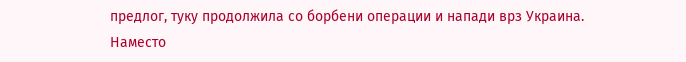предлог, туку продолжила со борбени операции и напади врз Украина.
Наместо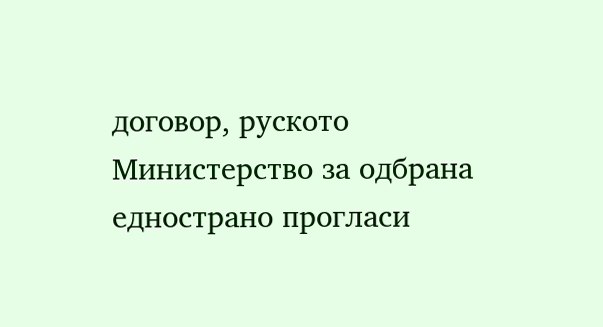договор, руското Министерство за одбрана еднострано прогласи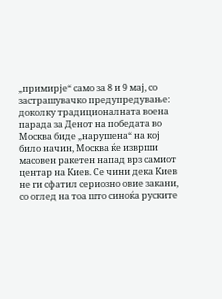„примирје“ само за 8 и 9 мај, со застрашувачко предупредување: доколку традиционалната воена парада за Денот на победата во Москва биде „нарушена“ на кој било начин, Москва ќе изврши масовен ракетен напад врз самиот центар на Киев. Се чини дека Киев не ги сфатил сериозно овие закани, со оглед на тоа што синоќа руските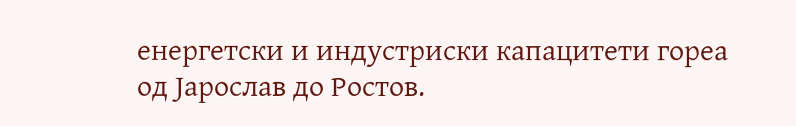енергетски и индустриски капацитети гореа од Јарослав до Ростов.